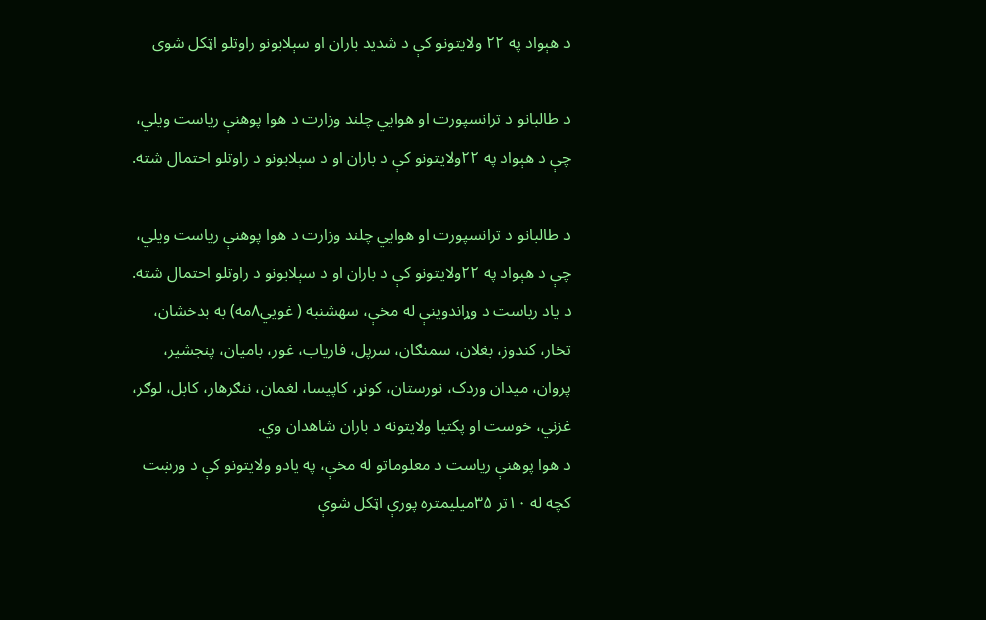د هېواد په ۲۲ ولایتونو کې د شدید باران او سېلابونو راوتلو اټکل شوی

د طالبانو د ترانسپورت او هوايي چلند وزارت د هوا پوهنې ریاست ویلي، چې د هېواد په ۲۲ولایتونو کې د باران او د سېلابونو د راوتلو احتمال شته.

د طالبانو د ترانسپورت او هوايي چلند وزارت د هوا پوهنې ریاست ویلي، چې د هېواد په ۲۲ولایتونو کې د باران او د سېلابونو د راوتلو احتمال شته.
د یاد ریاست د وړاندوینې له مخې، سهشنبه ( غویي۸مه) به بدخشان، تخار، کندوز، بغلان، سمنګان، سرپل، فاریاب، غور، بامیان، پنجشیر، پروان، میدان وردک، نورستان، کونړ، کاپیسا، لغمان، ننګرهار، کابل، لوګر، غزني، خوست او پکتیا ولایتونه د باران شاهدان وي.
د هوا پوهنې ریاست د معلوماتو له مخې، په یادو ولایتونو کې د ورښت کچه له ۱۰تر ۳۵میلیمتره پورې اټکل شوې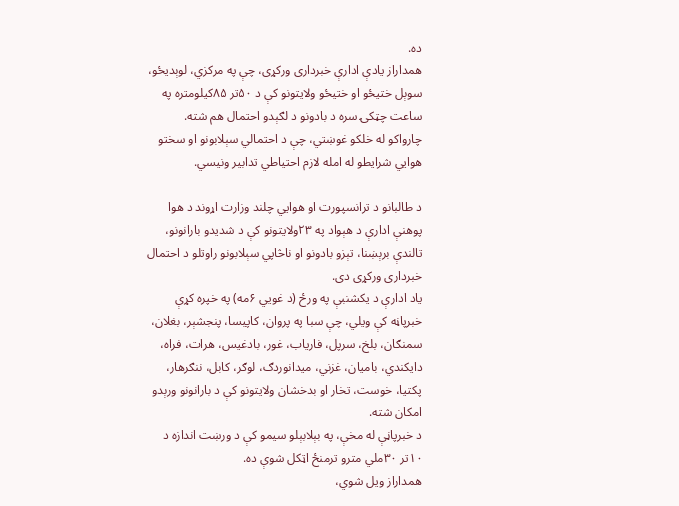ده.
همداراز یادې ادارې خبرداری ورکړی، چې په مرکزي، لوېدیځو، سوېل ختیځو او ختیځو ولایتونو کې د ۵۰تر ۸۵کیلومتره په ساعت چټکۍ سره د بادونو د لګېدو احتمال هم شته.
چارواکو له خلکو غوښتي، چې د احتمالي سېلابونو او سختو هوايي شرایطو له امله لازم احتیاطي تدابیر ونیسي.

د طالبانو د ترانسپورت او هوايي چلند وزارت اړوند د هوا پوهنې ادارې د هېواد په ۲۳ولایتونو کې د شدیدو بارانونو، تالندې برېښنا، تېزو بادونو او ناڅاپي سېلابونو راوتلو د احتمال خبرداری ورکړی دی.
یاد ادارې د یکشنبې په ورځ (د غويي ۶مه) په خپره کړې خبرپاڼه کې ویلي، چې سبا په پروان، کاپیسا، پنجشېر، بغلان، سمنګان، بلخ، سرپل، فاریاب، غور، بادغیس، هرات، فراه، دایکندي، بامیان، غزني، میدانوردګ، لوګر، کابل، ننګرهار، پکتیا، خوست، تخار او بدخشان ولایتونو کې د بارانونو ورېدو امکان شته.
د خبرپاڼې له مخې، په بېلابېلو سیمو کې د ورښت اندازه د ۱۰تر ۳۰ملي مترو ترمنځ اټکل شوې ده.
همداراز ویل شوي،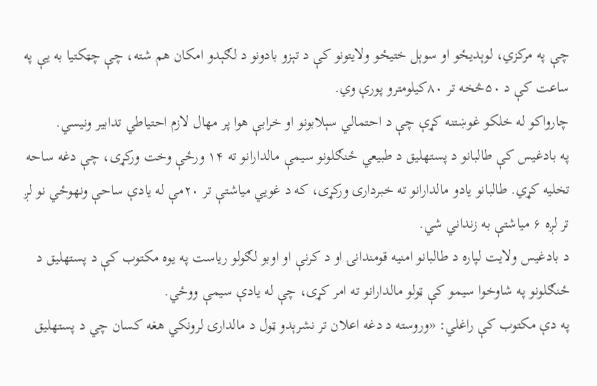چې په مرکزي، لوېدیځو او سوېل ختیځو ولایتونو کې د تېزو بادونو د لګېدو امکان هم شته، چې چټکتیا به یې په ساعت کې د ۵۰څخه تر ۸۰کیلومترو پورې وي.
چارواکو له خلکو غوښتنه کړې چې د احتمالي سېلابونو او خرابې هوا پر مهال لازم احتیاطي تدابیر ونیسي.
په بادغیس کې طالبانو د پستهلیق د طبیعي ځنګلونو سیمې مالدارانو ته ۱۴ ورځې وخت ورکړی، چې دغه ساحه تخلیه کړي. طالبانو یادو مالدارانو ته خبرداری ورکړی، که د غويي میاشتې تر ۲۰مې له یادې ساحې ونهوځي نو لږ تر لږه ۶ میاشتې به زنداني شي.
د بادغیس ولایت لپاره د طالبانو امنیه قومندانۍ او د کرنې او اوبو لګولو ریاست په یوه مکتوب کې د پستهلیق د ځنګلونو په شاوخوا سیمو کې ټولو مالدارانو ته امر کړی، چې له یادې سیمې ووځي.
په دې مکتوب کې راغلي: «وروسته د دغه اعلان تر نشرېدو ټول د مالدارۍ لرونکي هغه کسان چي د پستهلیق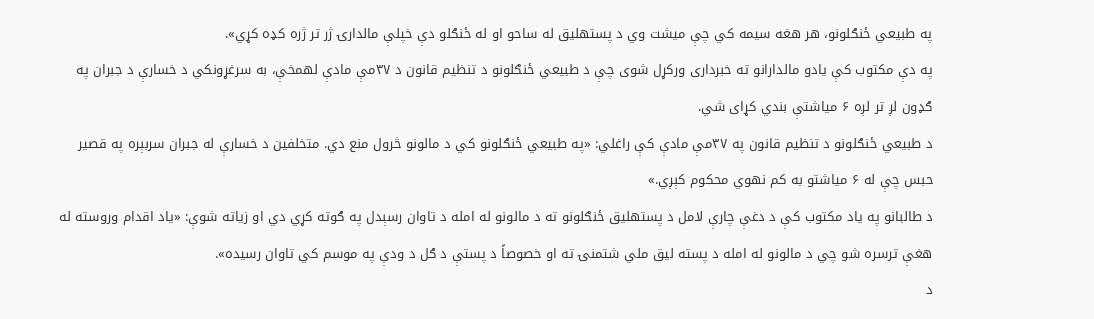په طبیعي ځنګلونو، هر هغه سیمه کي چې میشت وي د پستهلیق له ساحو او له ځنګلو دې خپلې مالدارۍ ژر تر ژره کډه کړي».
په دې مکتوب کې یادو مالدارانو ته خبرداری ورکړل شوی چې د طبیعي ځنګلونو د تنظیم قانون د ۳۷مې مادې لهمخې، به سرغړونکي د خسارې د جبران په ګډون لږ تر لږه ۶ میاشتې بندي کړای شي.
د طبیعي ځنګلونو د تنظیم قانون په ۳۷مې مادې کې راغلي: «په طبیعي ځنګلونو کي د مالونو څرول منع دي. متخلفین د خسارې له جبران سربېره په قصیر حبس چې له ۶ میاشتو به کم نهوي محکوم کېږي.»
د طالبانو په یاد مکتوب کې د دغې چارې لامل د پستهلیق ځنګلونو ته د مالونو له امله د تاوان رسېدل په ګوته کړي دي او زیاته شوې: «یاد اقدام وروسته له هغې ترسره شو چي د مالونو له امله د پسته لیق ملي شتمنۍ ته او خصوصاً د پستې د ګل د ودې په موسم کي تاوان رسیده».
د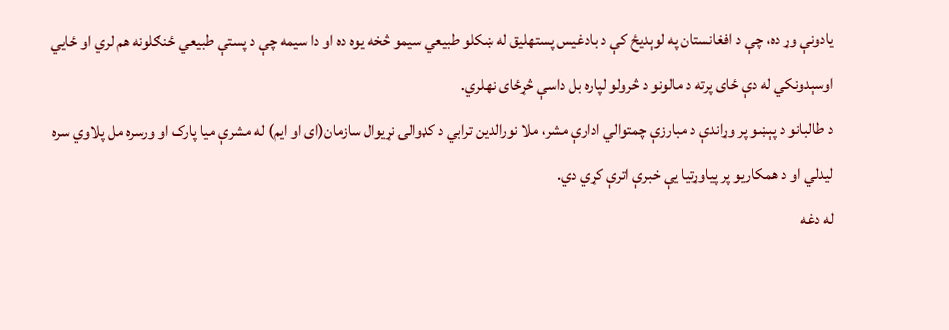یادونې وړ ده، چې د افغانستان په لوېدیځ کې د بادغیس پستهلیق له ښکلو طبیعي سیمو څخه یوه ده او دا سیمه چې د پستې طبیعي ځنګلونه هم لري او ځايي اوسېدونکي له دې ځای پرته د مالونو د څرولو لپاره بل داسې څړځای نهلري.
د طالبانو د پېښو پر وړاندې د مبارزې چمتوالي ادارې مشر، ملا نورالدین ترابي د کډوالۍ نړیوال سازمان(ای او ایم) له مشرې میا پارک او ورسره مل پلاوي سره لیدلي او د همکاریو پر پیاوړتیا یې خبرې اترې کړي دي.
له دغه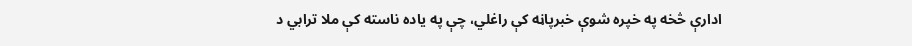ادارې څخه په خپره شوې خبرپاڼه کې راغلي، چې په یاده ناسته کې ملا ترابي د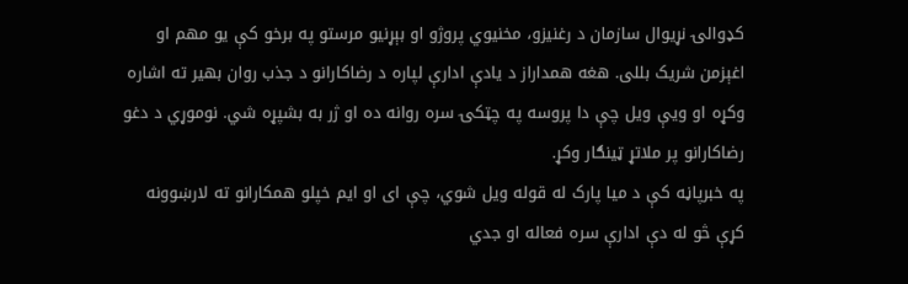کډوالۍ نړیوال سازمان د رغنیزو، مخنیوي پروژو او بېړنیو مرستو په برخو کې یو مهم او اغېزمن شریک بللی. هغه همداراز د یادې ادارې لپاره د رضاکارانو د جذب روان بهیر ته اشاره وکړه او ویې ویل چې دا پروسه په چټکۍ سره روانه ده او ژر به بشپړه شي. نوموړي د دغو رضاکارانو پر ملاتړ ټینګار وکړ.
په خبرپاڼه کې د میا پارک له قوله ویل شوي، چې ای او ایم خپلو همکارانو ته لارښوونه کړې څو له دې ادارې سره فعاله او جدي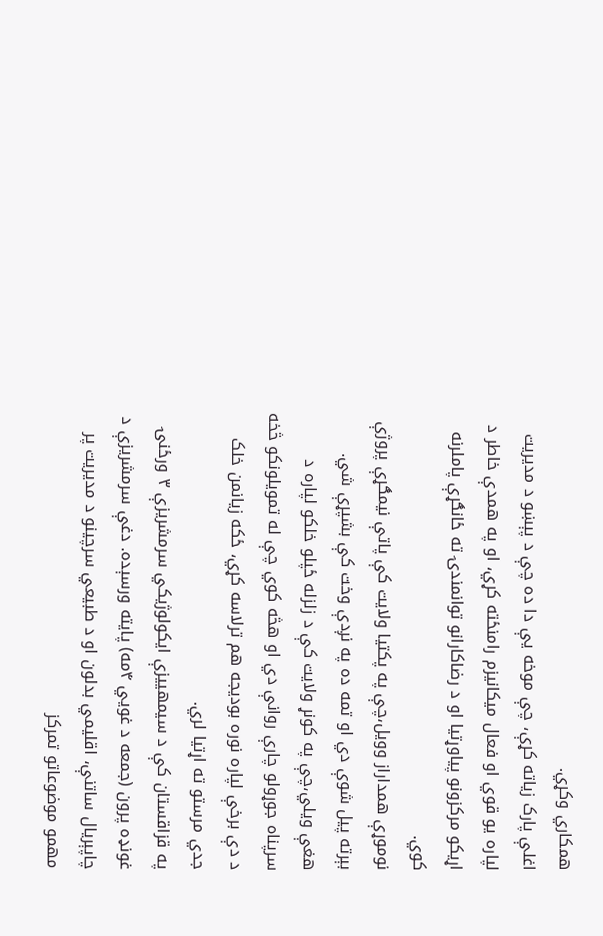همکاري وکړي.
اغلې پارک زیاته کړې، چې موخه یې دا ده چې د پېښو د مدیریت لپاره یو قوي او فعال میکانیزم رامنځته کړي، او په همدې خاطر د اړیکو مرکزونو پیاوړتیا او د رضاکارانو توانمندۍ ته ځانګړې پاملرنه کوي.
نوموړې همداراز وویل،چې په پکتیا ولایت کې پاتې نیمګړې پروژې بېرته پیل شوې دي او تمه ده په نږدې وخت کې بشپړې شي.
هغې ویلي،چې په کونړ ولایت کې د زلزله ځپلو خلکو لپاره د سرپناه جوړولو چارې روانې دي او هڅه کوي چې له تمویلونکو څخه د دې برخې لپاره نوره بودیجه هم ترلاسه کړي، ځکه زیانمن خلک جدي مرستو ته اړتیا لري.
په قزاقستان کې د سیمهییزې ایکولوژیکي سرمشریزې ۳ ورځنۍ غونډه پرون (جمعه د غويي ۴مه) پایته ورسېده. دغې سرمشریزې د چاپېریال ساتنې، اقلیمي بدلون او د طبیعي سرچینو د مدیریت پر مهمو موضوعاتو تمرکز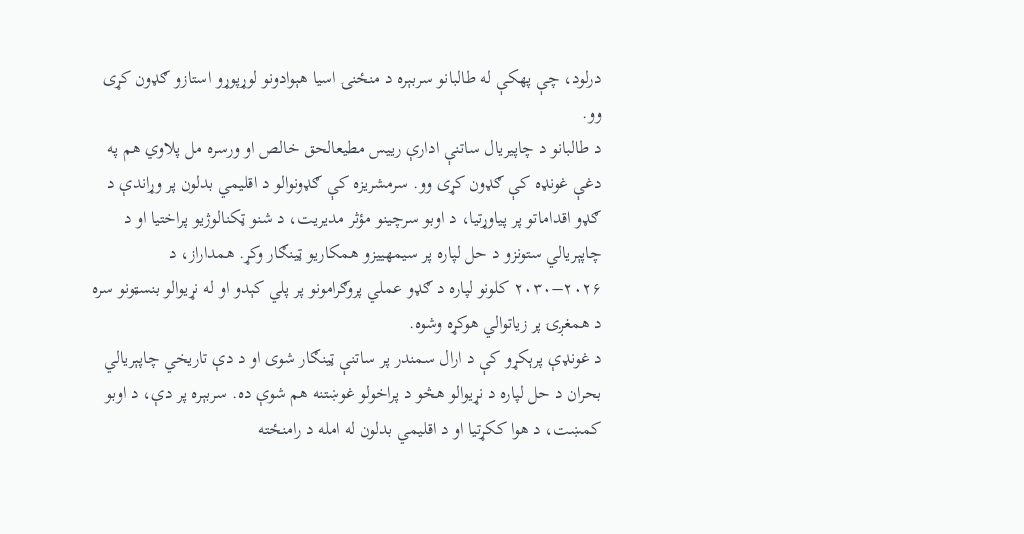درلود، چې پهکې له طالبانو سربېره د منځنۍ اسیا هېوادونو لوړپوړو استازو ګډون کړی وو.
د طالبانو د چاپیریال ساتنې ادارې رییس مطیعالحق خالص او ورسره مل پلاوي هم په دغې غونډه کې ګډون کړی وو. سرمشریزه کې ګډونوالو د اقلیمي بدلون پر وړاندې د ګډو اقداماتو پر پیاوړتیا، د اوبو سرچینو مؤثر مدیریت، د شنو ټکنالوژیو پراختیا او د چاپېریالي ستونزو د حل لپاره پر سیمهییزو همکاریو ټینګار وکړ. همداراز، د ۲۰۲۶–۲۰۳۰ کلونو لپاره د ګډو عملي پروګرامونو پر پلي کېدو او له نړیوالو بنسټونو سره د همغږۍ پر زیاتوالي هوکړه وشوه.
د غونډې پرېکړو کې د ارال سمندر پر ساتنې ټینګار شوی او د دې تاریخي چاپېریالي بحران د حل لپاره د نړیوالو هڅو د پراخولو غوښتنه هم شوې ده. سربېره پر دې، د اوبو کمښت، د هوا ککړتیا او د اقلیمي بدلون له امله د رامنځته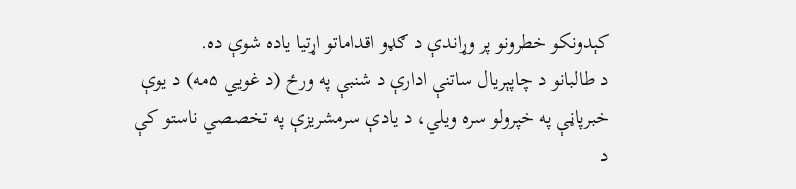کېدونکو خطرونو پر وړاندې د ګډو اقداماتو اړتیا یاده شوې ده.
د طالبانو د چاپېریال ساتنې ادارې د شنبې په ورځ (د غويي ۵مه) د یوې خبرپاڼې په خپرولو سره ویلي، د یادې سرمشریزې په تخصصي ناستو کې د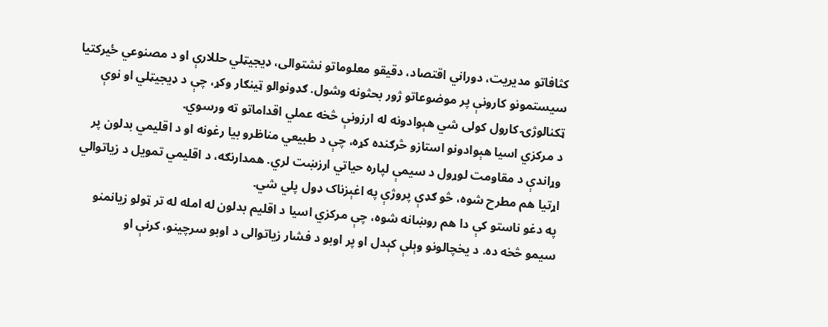کثافاتو مدیریت، دوراني اقتصاد، دقیقو معلوماتو نشتوالی، ډیجیټلي حللارې او د مصنوعي ځیرکتیا سیستمونو کارونې پر موضوعاتو ژور بحثونه وشول. ګډونوالو ټینګار وکړ، چې د ډیجیټلي او نوې ټکنالوژۍ کارول کولی شي هېوادونه له ارزونې څخه عملي اقداماتو ته ورسوي.
د مرکزي اسیا هېوادونو استازو څرګنده کړه، چې د طبیعي مناظرو بیا رغونه او د اقلیمي بدلون پر وړاندې د مقاومت لوړول د سیمې لپاره حیاتي ارزښت لري. همدارنګه، د اقلیمي تمویل د زیاتوالي اړتیا هم مطرح شوه، څو ګډې پروژې په اغېزناک ډول پلي شي.
په دغو ناستو کې دا هم روښانه شوه، چې مرکزي اسیا د اقلیم بدلون له امله له تر ټولو زیانمنو سیمو څخه ده. د یخچالونو وېلې کېدل او پر اوبو د فشار زیاتوالی د اوبو سرچینو، کرنې او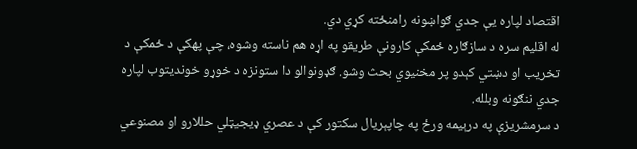اقتصاد لپاره یې جدي ګواښونه رامنځته کړي دي.
له اقلیم سره د سازګاره ځمکې کارونې طریقو په اړه هم ناسته وشوه، چې پهکې د ځمکې د تخریب او دښتي کېدو پر مخنیوي بحث وشو. ګډونوالو دا ستونزه د خوړو خوندیتوب لپاره جدي ننګونه وبلله.
د سرمشریزې په درېیمه ورځ په چاپېریال سکتور کې د عصري ډیجیټلي حللارو او مصنوعي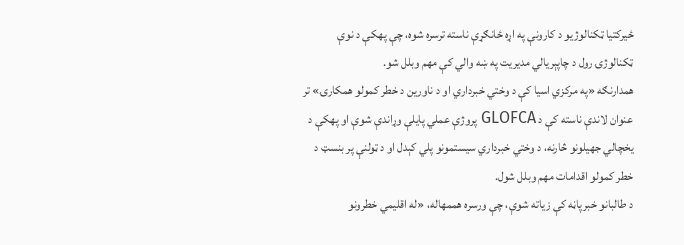ځیرکتیا ټکنالوژیو د کارونې په اړه ځانګړې ناسته ترسره شوه، چې پهکې د نوې ټکنالوژۍ رول د چاپېریالي مدیریت په ښه والي کې مهم وبلل شو.
همدارنګه «په مرکزي اسیا کې د وختي خبرداري او د ناورین د خطر کمولو همکارۍ» تر عنوان لاندې ناسته کې د GLOFCA پروژې عملي پایلې وړاندې شوې او پهکې د یخچالي جهیلونو څارنه، د وختي خبرداري سیستمونو پلي کېدل او د ټولنې پر بنسټ د خطر کمولو اقدامات مهم وبلل شول.
د طالبانو خبرپاڼه کې زیاته شوې، چې ورسره هممهاله، «له اقلیمي خطرونو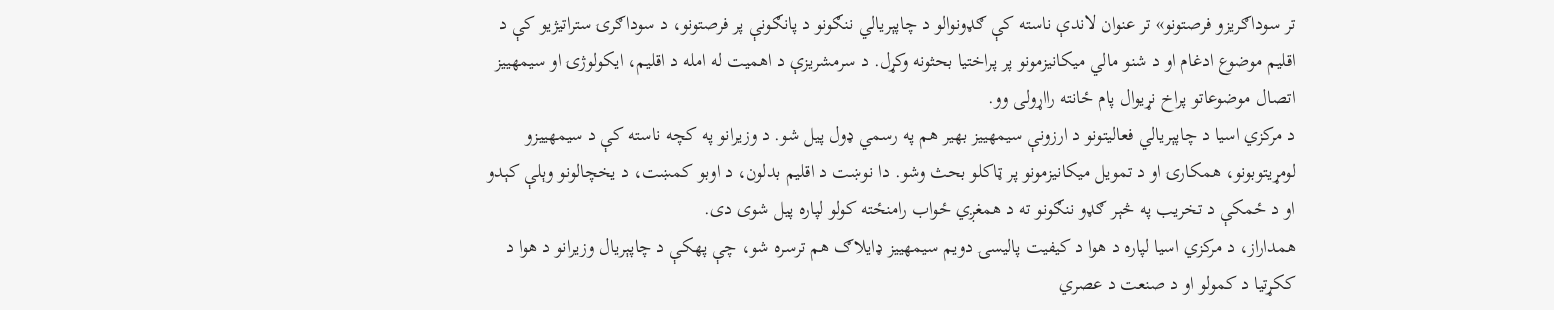تر سوداګریزو فرصتونو» تر عنوان لاندې ناسته کې ګډونوالو د چاپېریالي ننګونو د پانګونې پر فرصتونو، د سوداګرۍ ستراتیژیو کې د اقلیم موضوع ادغام او د شنو مالي میکانیزمونو پر پراختیا بحثونه وکړل. د سرمشریزې د اهمیت له امله د اقلیم، ایکولوژۍ او سیمهییز اتصال موضوعاتو پراخ نړیوال پام ځانته رااړولی وو.
د مرکزي اسیا د چاپېریالي فعالیتونو د ارزونې سیمهییز بهیر هم په رسمي ډول پیل شو. د وزیرانو په کچه ناسته کې د سیمهییزو لومړیتوبونو، همکارۍ او د تمویل میکانیزمونو پر ټاکلو بحث وشو. دا نوښت د اقلیم بدلون، د اوبو کمښت، د یخچالونو وېلې کېدو او د ځمکې د تخریب په څېر ګډو ننګونو ته د همغږي ځواب رامنځته کولو لپاره پیل شوی دی.
همداراز، د مرکزي اسیا لپاره د هوا د کیفیت پالیسۍ دویم سیمهییز ډایلاګ هم ترسره شو، چې پهکې د چاپېریال وزیرانو د هوا د ککړتیا د کمولو او د صنعت د عصري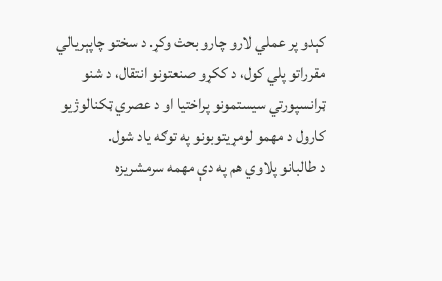کېدو پر عملي لارو چارو بحث وکړ. د سختو چاپېریالي مقرراتو پلي کول، د ککړو صنعتونو انتقال، د شنو ټرانسپورتي سیستمونو پراختیا او د عصري ټکنالوژیو کارول د مهمو لومړیتوبونو په توګه یاد شول.
د طالبانو پلاوي هم په دې مهمه سرمشریزه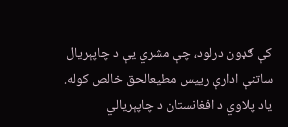کې ګډون درلود، چې مشري یې د چاپېریال ساتنې ادارې رییس مطیعالحق خالص کوله. یاد پلاوي د افغانستان د چاپېریالي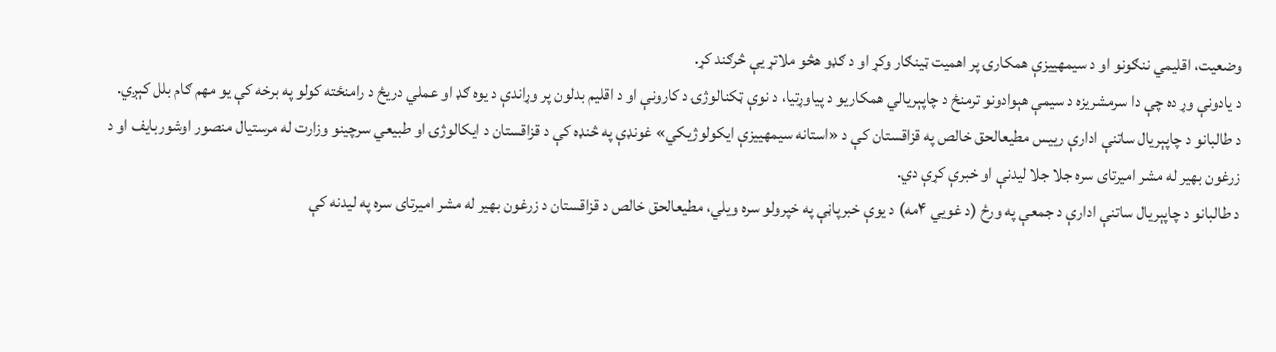وضعیت، اقلیمي ننګونو او د سیمهییزې همکارۍ پر اهمیت ټینګار وکړ او د ګډو هڅو ملاتړ یې څرګند کړ.
د یادونې وړ ده چې دا سرمشریزه د سیمې هېوادونو ترمنځ د چاپېریالي همکاریو د پیاوړتیا، د نوې ټکنالوژۍ د کارونې او د اقلیم بدلون پر وړاندې د یوه ګډ او عملي دریځ د رامنځته کولو په برخه کې یو مهم ګام بلل کېږي.
د طالبانو د چاپېریال ساتنې ادارې رییس مطیعالحق خالص په قزاقستان کې د «استانه سیمهییزې ایکولوژیکي» غونډې په څنډه کې د قزاقستان د ایکالوژۍ او طبیعي سرچینو وزارت له مرستیال منصور اوشوربایف او د زرغون بهیر له مشر امیرتای سره جلا جلا لیدنې او خبرې کړې دي.
د طالبانو د چاپېریال ساتنې ادارې د جمعې په ورځ (د غويي ۴مه) د یوې خبرپاڼې په خپرولو سره ویلي، مطیعالحق خالص د قزاقستان د زرغون بهیر له مشر امیرتای سره په لیدنه کې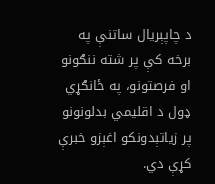د چاپېریال ساتنې په برخه کې پر شته ننګونو او فرصتونو، په ځانګړي ډول د اقلیمي بدلونونو پر زیاتېدونکو اغېزو خبرې کړې دي.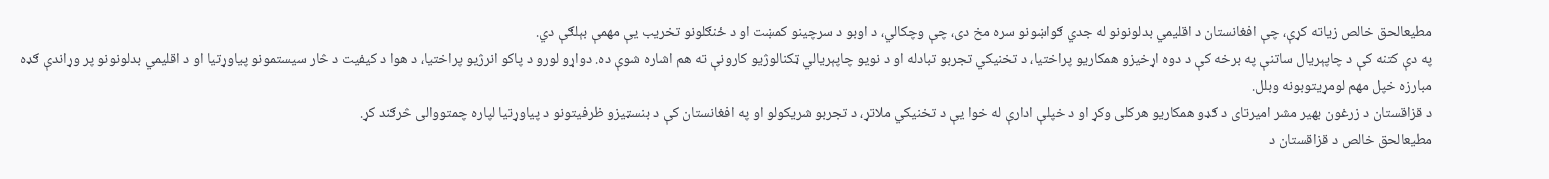مطیعالحق خالص زیاته کړې، چې افغانستان د اقلیمي بدلونونو له جدي ګواښونو سره مخ دی، چې وچکالي، د اوبو د سرچینو کمښت او د ځنګلونو تخریب یې مهمې بېلګې دي.
په دې کتنه کې د چاپېریال ساتنې په برخه کې د دوه اړخیزو همکاریو پراختیا، د تخنیکي تجربو تبادله او د نویو چاپېریالي ټکنالوژیو کارونې ته هم اشاره شوې ده. دواړو لورو د پاکو انرژیو پراختیا، د هوا د کیفیت د څار سیستمونو پیاوړتیا او د اقلیمي بدلونونو پر وړاندې ګډه مبارزه خپل مهم لومړیتوبونه وبلل.
د قزاقستان د زرغون بهیر مشر امیرتای د ګډو همکاریو هرکلی وکړ او د خپلې ادارې له خوا یې د تخنیکي ملاتړ، د تجربو شریکولو او په افغانستان کې د بنسټیزو ظرفیتونو د پیاوړتیا لپاره چمتووالی څرګند کړ.
مطیعالحق خالص د قزاقستان د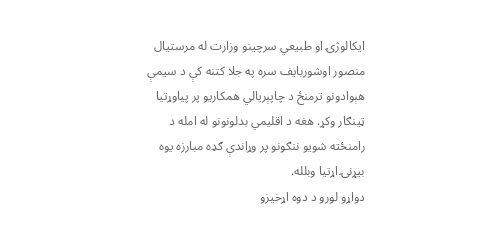ایکالوژۍ او طبیعي سرچینو وزارت له مرستیال منصور اوشوربایف سره په جلا کتنه کې د سیمې هېوادونو ترمنځ د چاپېریالي همکاریو پر پیاوړتیا ټینګار وکړ. هغه د اقلیمي بدلونونو له امله د رامنځته شویو ننګونو پر وړاندې ګډه مبارزه یوه بیړنۍ اړتیا وبلله.
دواړو لورو د دوه اړخیزو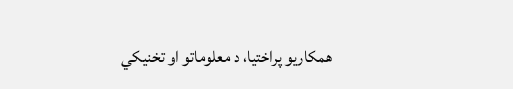همکاریو پراختیا، د معلوماتو او تخنیکي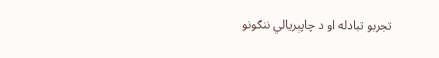تجربو تبادله او د چاپېریالي ننګونو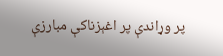پر وړاندې پر اغېزناکې مبارزې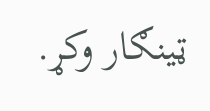ټینګار وکړ.